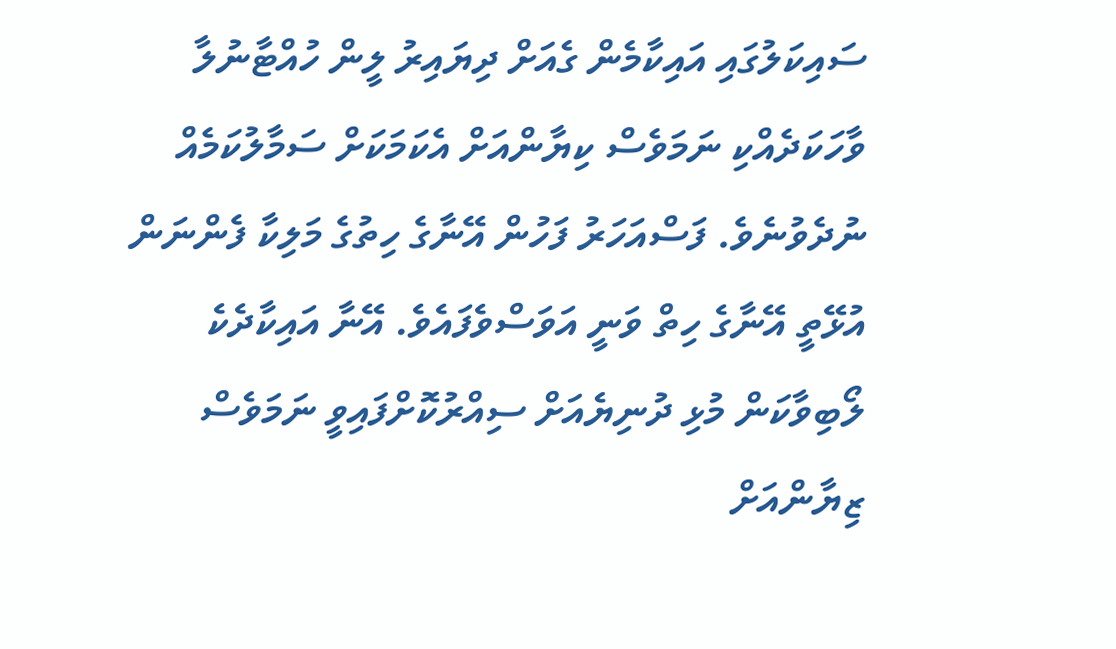ސައިކަލުގައި އައިކާމެން ގެއަށް ދިޔައިރު ލީން ހުއްޓާނުލާ ވާހަކަދެއްކި ނަމަވެސް ކިޔާންއަށް އެކަމަކަށް ސަމާލުކަމެއް ނުދެވުނެވެ. ފަސްއަހަރު ފަހުން އޭނާގެ ހިތުގެ މަލިކާ ފެންނަން އުޅޭތީ އޭނާގެ ހިތް ވަނީ އަވަސްވެފައެވެ. އޭނާ އައިކާދެކެ ލޯބިވާކަން މުޅި ދުނިޔެއަށް ސިއްރުކޮށްފައިވީ ނަމަވެސް ޒިޔާންއަށް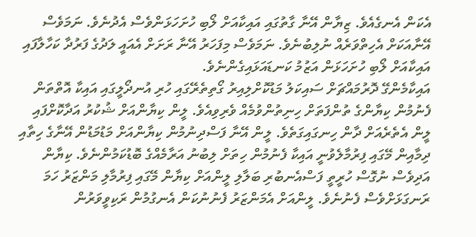އެކަން އެނގެއެވެ. ޒިޔާން އޭނާ ގާތުގައި އައިކާއަށް ލޯބި ހުށަހަޅަންވެސް އެދުނެވެ. ނަމަވެސް އޭނާއަކަށް އެހިތްވަރެއް ނުލިބުނެވެ. ނަމަވެސް މިފަހަރު އޭނާ ރަށަށް އެއައީ ލަދުގެ ފަރުދާ ކަހާލާފައި އައިކާއަށް ލޯބި ހުށަހަޅަން އަޒުމު ކަނޑައަޅައިގެންނެވެ.
އައިކާމެންގޭ ދޮރުމައްޗަށް ސައިކަލު މަޑުކޮށްލިއިރު ގޯތިތެރޭގައި ހުރި އުނދޯލީގައި އައިކާ އޮތްތަން ފެނުމުން ކިޔާންގެ ތުންފަތަށް ހިނިތުންވުމެއް ވެރިވިއެވެ. ލީން ކިޔާންއަށް ޝުކުރު އަދާކޮށްފައި ލީން އެތެރެއަށް ދާން ހިނގައިގަތެވެ. ލީން އޭނާ ފަސްދިނުމުން ކިޔާންއަށް މަޑުމަޑުން އޭނާގެ ހިތާއި ދިމާއިން މޭގައި ފިރުމާލެވުނީ އައިކާ ފެނުމުން ހިތަށް ލިބުނު އަރާމެއްގެ ބޮޑުކަމުންނެވެ. ކިޔާން އަދިވެސް ނުގޮސް ހުރީތީ ފަސްއެނބުރި ބަލާލި ލީންއަށް ކިޔާން މޭގައި ފިރުމާލި މަންޒަރު ހަމަ ރަނގަޅަށްވެސް ފެނުނެވެ. ލީންއަށް އެމަންޒަރު ފެނުނުކަން އެނގުމުން ރަކިވީވަރުން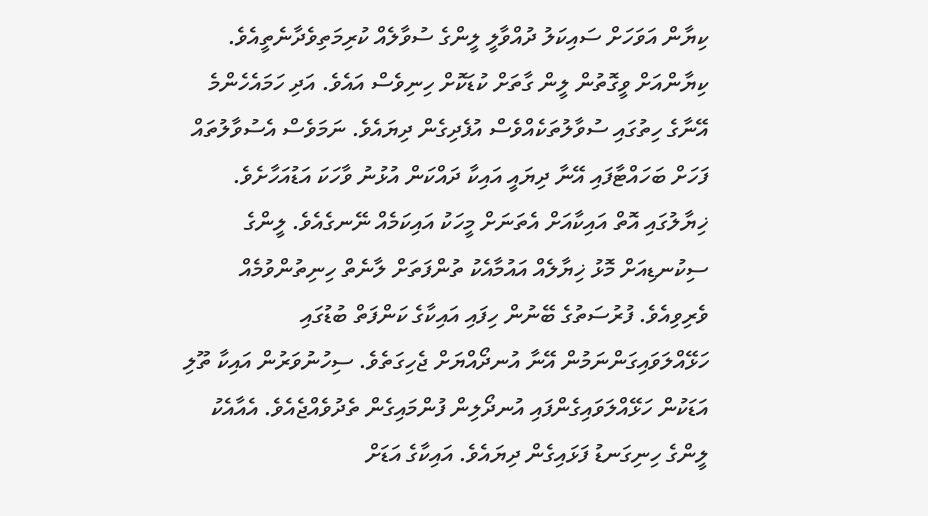ކިޔާން އަވަހަށް ސައިކަލު ދުއްވާލީ ލީންގެ ސުވާލެއް ކުރިމަތިވެދާނެތީއެވެ. ކިޔާންއަށް ވީގޮތުން ލީން ގާތަށް ކުޑަކޮށް ހިނިވެސް އައެވެ. އަދި ހަމައެހެންމެ އޭނާގެ ހިތުގައި ސުވާލުތަކެއްވެސް އުފެދިގެން ދިޔައެވެ. ނަމަވެސް އެސުވާލުތައް ފަހަށް ބަހައްޓާފައި އޭނާ ދިޔައީ އައިކާ ދައްކަން އުޅުނު ވާހަކަ އަޑުއަހާށެވެ.
ޚިޔާލުގައި އޮތް އައިކާއަށް އެތަނަށް މީހަކު އައިކަމެއް ނޭނގެއެވެ. ލީންގެ ސިކުނޑިއަށް މޮޅު ޚިޔާލެއް އައުމާއެކު ތުންފަތަށް ލާނެތް ހިނިތުންވުމެއް ވެރިވިއެވެ. ފުރުސަތުގެ ބޭނުން ހިފައި އައިކާގެ ކަންފަތް ބުޑުގައި ހަޅޭއްލަވައިގަންނަމުން އޭނާ އުނދޯއްޔަށް ޖެހިގަތެވެ. ސިހުނުވަރުން އައިކާ ތޫލި އަޑަކުން ހަޅޭއްލަވައިގެންފައި އުނދޯލިން ފުންމައިގެން ތެދުވެއްޖެއެވެ. އެއާއެކު ލީންގެ ހިނިގަނޑު ފަޅައިގެން ދިޔައެވެ. އައިކާގެ އަޑަށް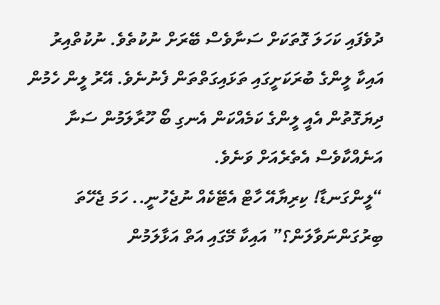ދުވެފައި ކަހަލަ ގޮތަކަށް ސަނާވެސް ބޭރަށް ނުކުތެވެ. ނުކުތްއިރު އައިކާ ލީންގެ ބުރަކަށީގައި ތަޅައިގަތްތަން ފެނުނެވެ. އޭރު ލީން ހެމުން ދިޔަގޮތުން އެއީ ލީންގެ ކަމެއްކަން އެނގި ބޯ ހޫރާލަމުން ސަނާ އަނެއްކާވެސް އެތެރެއަށް ވަނެވެ.
“ލީންގަނޑާ! ކިރިޔާއޭ ހާޓް އެޓޭކެއް ނުޖެހުނީ.. ހަމަ ޖެހޭތަ ބިރުގަންނަވާލަން؟” އައިކާ މޭގައި އަތް އަޅާލަމުން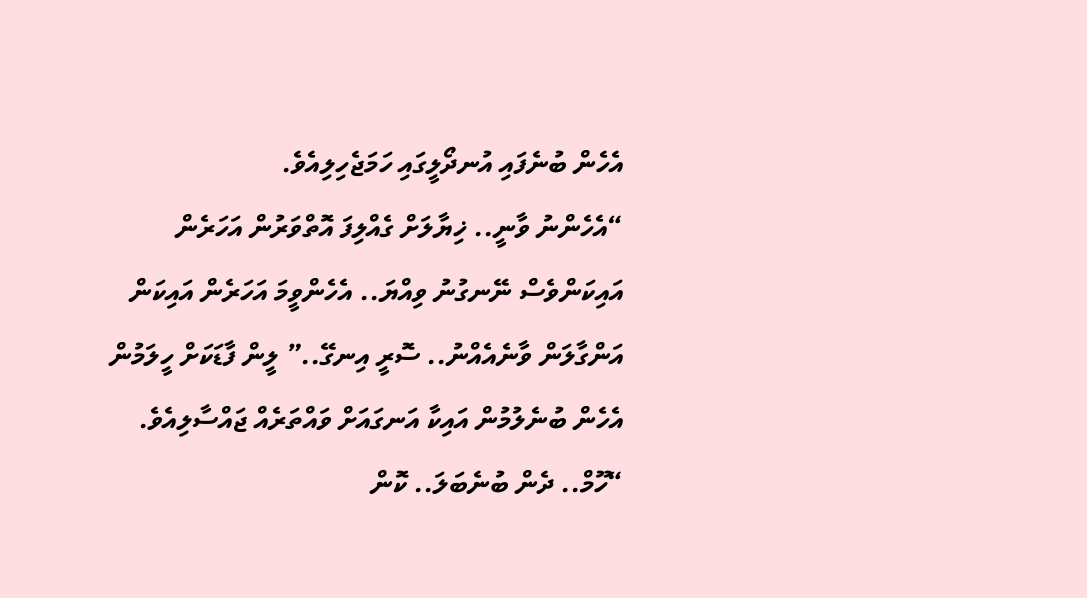އެހެން ބުނެފައި އުނދޯލީގައި ހަމަޖެހިލިއެވެ.
“އެހެންނު ވާނީ.. ޚިޔާލަށް ގެއްލިފަ އޮތްވަރުން އަހަރެން އައިކަންވެސް ނޭނގުނު ވިއްޔަ.. އެހެންވީމަ އަހަރެން އައިކަން އަންގާލަން ވާނެއެއްނު.. ސޮރީ އިނގޭ..” ލީން ފާޑަކަށް ހީލަމުން އެހެން ބުނެލުމުން އައިކާ އަނގައަށް ވައްތަރެއް ޖައްސާލިއެވެ.
“ހޫމް.. ދެން ބުނެބަލަ.. ކޮން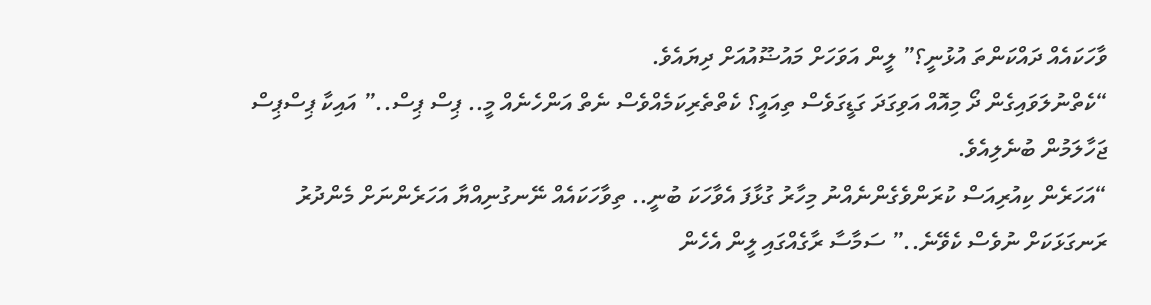ވާހަކައެއް ދައްކަންތަ އުޅުނީ؟” ލީން އަވަހަށް މައުޟޫއުއަށް ދިޔައެވެ.
“ކެތްނުލަވައިގެން ދޯ މިއޮއް އަވިގަދަ ގަޑީގަވެސް ތިއައީ؟ ކެތްތެރިކަމެއްވެސް ނެތް އަންހެނެއް މީ.. ޕިސް ޕިސް..” އައިކާ ޕިސްޕިސް ޖަހާލަމުން ބުނެލިއެވެ.
“އަހަރެން ކިއުރިއަސް ކުރަންވެގެންނެއްނު މިހާރު ގުޅާފަ އެވާހަކަ ބުނީ.. ތިވާހަކައެއް ނޭނގުނިއްޔާ އަހަރެންނަށް މެންދުރު ރަނގަޅަކަށް ނުވެސް ކެވޭނެ..” ސަމާސާ ރާގެއްގައި ލީން އެހެން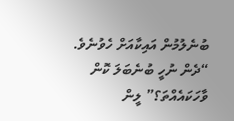ބުނެލުމުން އައިކާއަށް ހެވުނެވެ.
“ދެން ނުހީ ބުނެބަލަ ކޮން ވާހަކައެއްތަ؟” ލީން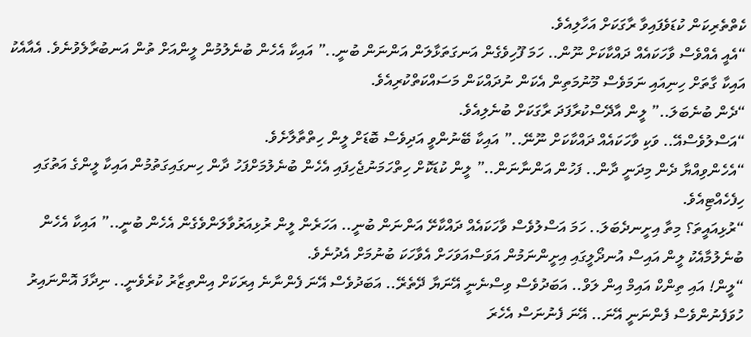ކެތްތެރިކަން ކުޑަވެފައިވާ ރާގަކަށް އަހާލިއެވެ.
“އެއީ އެއްވެސް ވާހަކައެއް ދައްކާކަށް ނޫން.. ހަމަ ފޫހިވެގެން އަނގަތަޅާލަން އަންނަން ބުނީ..” އައިކާ އެހެން ބުނެލުމުން ލީންއަށް ތުން އަނބުރާލެވުނެވެ. އެއާއެކު އައިކާ ގާތަށް ހިނިއައި ނަމަވެސް މޫނުމަތިން އެކަން ނުދައްކަން މަސައްކަތްކުރިއެވެ.
“ދެން ބުނެބަލަ..” ލީން އާދޭސްކުރާފަދަ ރާގަކަށް ބުނެލިއެވެ.
“އަސްލުވެސްއޭ.. ވަކި ވާހަކައެއް ދައްކާކަށް ނޫނޭ..” އައިކާ ބޭނުންވީ އަދިވެސް ބޮޑަށް ލީން ހިތްތާލާށެވެ.
“އެހެންވިއްޔާ ދެން މިދަނީ ދާން.. ފަހުން އަންނާނަން..” ލީން ކުޑަކޮށް ހިތްހަމަނުޖެހިފައި އެހެން ބުނެލުމަށްފަހު ދާން ހިނގައިގަތުމުން އައިކާ ލީންގެ އަތުގައި ހިފެހެއްޓިއެވެ.
“ރުޅިއައީތަ؟ މިތާ އިށީނދެބަލަ.. ހަމަ އަސްލުވެސް ވާހަކައެއް ދައްކާށޭ އަންނަން ބުނީ.. އަހަރެން ލީން ރުޅިއަރުވާލަންވެގެން އެހެން ބުނީ..” އައިކާ އެހެން ބުނެލުމާއެކު ލީން އައިސް އުނދޯލީގައި އިށީންނަމުން އަވަސްއަވަހަށް އެވާހަކަ ބުނުމަށް އެދުނެވެ.
“ލީން! އައި ތިންކް އައިމް އިން ލަވް.. އަބަދުވެސް ވިސްނެނީ އޭނަޔާ ދޭތެރޭ.. އަބަދުވެސް އޭނަ ފެންނާނެ އިރަކަށް އިންތިޒާރު ކުރެވެނީ.. ނިދާފަ އޮންނައިރު ހުވަފެނުންވެސް ފެންނަނީ އޭނަ.. އޭނަ ފެނުނަސް އެހެރަ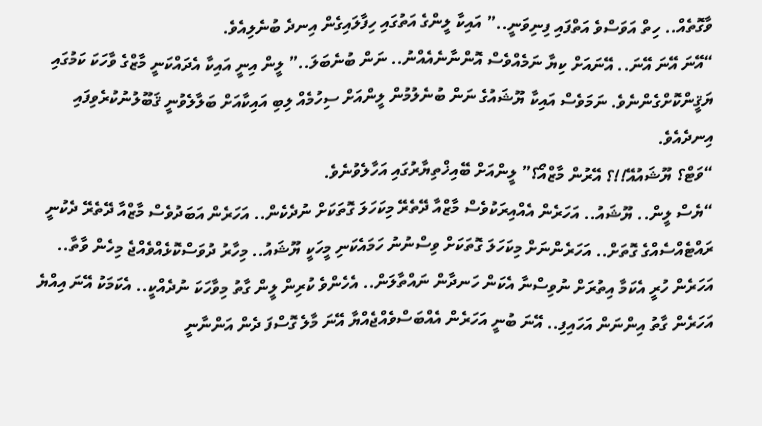ވާގޮތެއް.. ހިތް އަވަސްވެ އަތްފައި ފިނިވަނީ..” އައިކާ ލީންގެ އަތުގައި ހިފާލައިގެން އިނދެ ބުނެލިއެވެ.
“އޭނަ އޭނަ އޭނަ.. އޭނައަށް ކިޔާ ނަމެއްވެސް އޮންނާނެއެއްނު.. ނަން ބުނެބަލަ..” ލީން އިނީ އައިކާ އެދައްކަނީ މާޒްގެ ވާހަކަ ކަމުގައި ޔަޤީންކޮށްގެންނެވެ. ނަމަވެސް އައިކާ ޔޫޝައުގެ ނަން ބުނެލުމުން ލީންއަށް ސިހުމެއް ލިބި އައިކާއަށް ބަލާލެވުނީ ޤަބޫލުނުކުރެވިފައި އިނދެއެވެ.
“ވަޓް؟ ޔޫޝައުއޭ!!؟ އޭރުން މާޒްއޯ؟” ލީންއަށް ބޭއިޚްތިޔާރުގައި އަހާލެވުނެވެ.
“ޔެސް ލީން.. ޔޫޝައު.. އަހަރެން އެއްއިރަކުވެސް މާޒްއާ ދޭތެރޭ މިކަހަލަ ގޮތަކަށް ނުދެކެން.. އަހަރެން އަބަދުވެސް މާޒްއާ ދޭތެރޭ ދެކުނީ ރައްޓެއްސެއްގެ ގޮތަށް.. އަހަރެންނަށް މިކަހަލަ ގޮތަކަށް ވިސްނުނު ހަމައެކަނި މީހަކީ ޔޫޝައު.. މިހާރު ދުވަސްކޮޅެއްވެއްޖެ މިހެން ވާތާ.. އަހަރެން ހުރީ އެކަމާ އިތުރަށް ނުވިސްނާ އެކަން ހަނދާން ނައްތާލަން.. އެހެންވެ ކުރިން ލީން ގާތު މިވާހަކަ ނުދެއްކީ.. އެކަމަކު އޭނަ އިއްޔެ އަހަރެން ގާތު އިންނަން އަހައިފި.. އޭނަ ބުނީ އަހަރެން އެއްބަސްވެއްޖެއްޔާ އޭނަ މާލެ ގޮސްފަ ދެން އަންނާނީ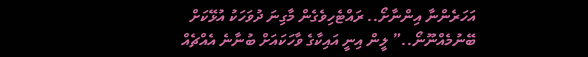އަހަރެންނާ އިންނާށޯ.. ރައްޓެހިވެގެން މާގިނަ ދުވަހަކު އުޅޭކަށް ބޭނުމެއްނޫނޯ..” ލީން އިނީ އައިކާގެ ވާހަކައަށް ބުނާނެ އެއްޗެއް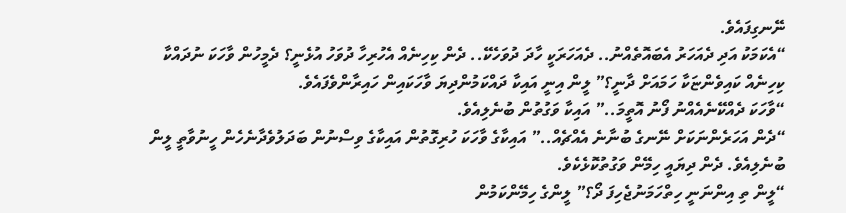ނޭނގިފައެވެ.
“އެކަމަކު އަދި ދެއަހަރު އެބައޮތެއްނު.. ދެއަހަރަކީ ހާދަ ދުވަހެކޭ.. ދެން ކިހިނެއް އެހުރިހާ ދުވަހު އުޅެނީ؟ ދެމީހުން ވާހަކަ ނުދައްކާ ކިހިނެއް ކައިވެންޏަކާ ހަމައަށް ދާނީ؟” ލީން އިނީ އައިކާ ދައްކަމުންދިޔަ ވާހަކައިން ހައިރާންވެފައެވެ.
“ވާހަކަ ދެއްކޭނެއެއްނު ފޯނު އޮތީމަ..” އައިކާ ވަގުތުން ބުނެލިއެވެ.
“ދެން އަހަރެންނަކަށް ނޭނގެ ބުނާނެ އެއްޗެއް..” އައިކާގެ ވާހަކަ ހުރިގޮތުން އައިކާގެ ވިސްނުން ބަދަލުވެދާނެހެން ހީނުވާތީ ލީން ބުނެލިއެވެ. ދެން ދިޔައީ ހިމޭން ވަގުތުކޮޅެކެވެ.
“ލީން ތި އިންނަނީ ހިތްހަމަނުޖެހިފަ ދޯ؟” ލީންގެ ހިމޭންކަމުން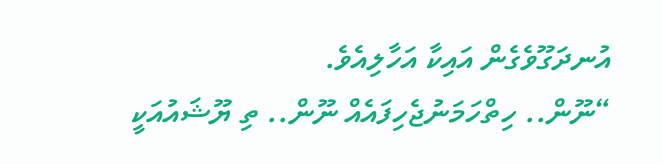އުނދަގޫވެގެން އައިކާ އަހާލިއެވެ.
“ނޫން.. ހިތްހަމަނުޖެހިފައެއް ނޫން.. ތި ޔޫޝައުއަކީ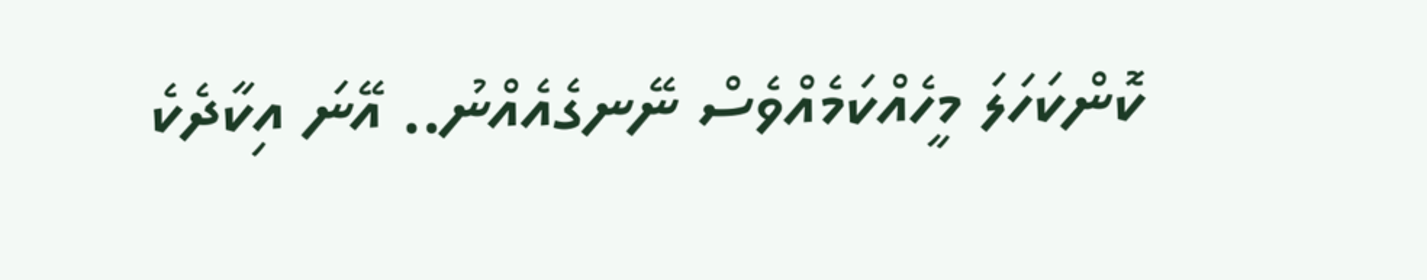ކޮންކަހަލަ މީހެއްކަމެއްވެސް ނޭނގެއެއްނު.. އޭނަ އިކާދެކެ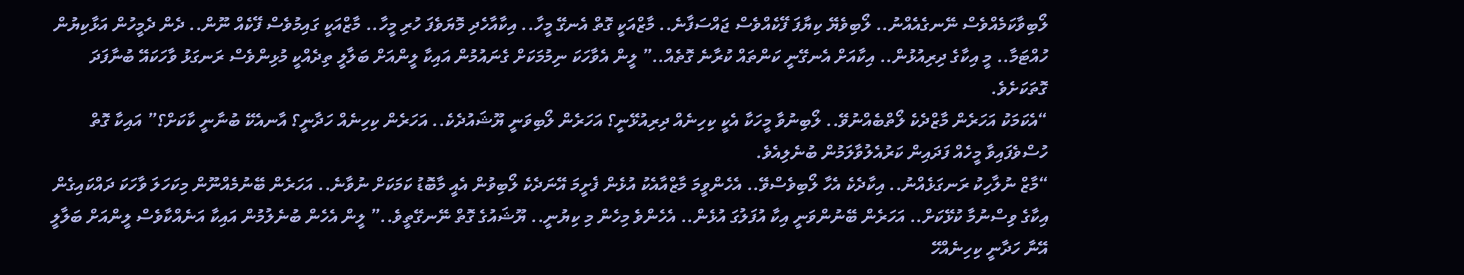ލޯބިވާކަމެއްވެސް ނޭނގެއެއްނު.. ލޯބިވެޔޭ ކިޔާފަ ފޭކެއްވެސް ޖައްސަފާނެ.. މާޒްއަކީ ގޮތް އެނގޭ މީހާ.. އިކާއާހެދި މޮޔަވެފަ ހުރި މީހާ.. މާޒްއަކީ ގައިމުވެސް ފޭކެއް ނޫން.. ދެން ދެމީހުން އަޅާކިޔުން ހުއްޓަމާ.. މީ އިކާގެ ދިރިއުޅުން.. އިކާއަށް އެނގޭނީ ކަންތައް ކުރާނެ ގޮތެއް..” ލީން އެވާހަކަ ނިމުމަކަށް ގެނައުމުން އައިކާ ލީންއަށް ބަލާލީ ތިދެއްކީ މުޅިންވެސް ރަނގަޅު ވާހަކައޭ ބުނާފަދަ ގޮތަކަށެވެ.
“އެކަމަކު އަހަރެން މާޒްދެކެ ލޯތްބެއްނުވޭ.. ލޯބިނުވާ މީހަކާ އެކީ ކިހިނެއް ދިރިއުޅޭނީ؟ އަހަރެން ލޯބިވަނީ ޔޫޝައުދެކެ.. އަހަރެން ކިހިނެއް ހަދާނީ؟ އާނއެކޭ ބުނާނީ ކާކަށް؟” އައިކާ ގޮތް ހުސްވެފައިވާ މީހެއް ފަދައިން ކަރުއެލުވާލަމުން ބުނެލިއެވެ.
“މާޒް ނުލާހިކު ރަނގަޅެއްނު.. އިކާދެކެ އެހާ ލޯބިވެސްވޭ.. އެހެންވީމަ މާޒްއާއެކު އުޅެން ފެށީމަ އޭނަދެކެ ލޯބިވުން އެއީ މާބޮޑު ކަމަކަށް ނުވާނެ.. އަހަރެން ބޭނުމެއްނޫން މިކަހަލަ ވާހަކަ ދައްކައިގެން އިކާގެ ވިސްނުމާ ކުޅޭކަށް.. އަހަރެން ބޭނުންވަނީ އިކާ އުފަލުގަ އުޅެން.. އެހެންވެ މިހެން މި ކިޔުނީ.. ޔޫޝައުގެ ގޮތް ނޭނގޭތީވެ..” ލީން އެހެން ބުނެލުމުން އައިކާ އަނެއްކާވެސް ލީންއަށް ބަލާލީ އޭނާ ހަދާނީ ކިހިނެއްހޭ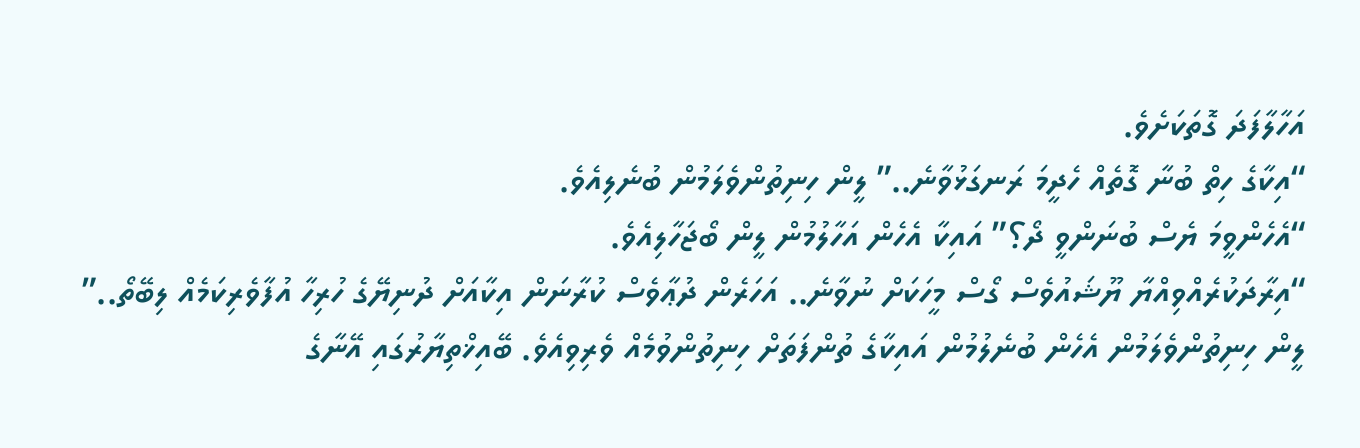އަހާލާފަދަ ގޮތަކަށެވެ.
“އިކާގެ ހިތް ބުނާ ގޮތެއް ހެދީމަ ރަނގަޅުވާނެ..” ލީން ހިނިތުންވެލަމުން ބުނެލިއެވެ.
“އެހެންވީމަ ޔެސް ބުނަންވީ ދޯ؟” އައިކާ އެހެން އަހާލުމުން ލީން ބޯޖަހާލިއެވެ.
“އިރާދަކުރެއްވިއްޔާ ޔޫޝައުވެސް ގޯސް މީހަކަށް ނުވާނެ.. އަހަރެން ދުޢާވެސް ކުރާނަން އިކާއަށް ދުނިޔޭގެ ހުރިހާ އުފާވެރިކަމެއް ލިބޭތޯ..” ލީން ހިނިތުންވެލަމުން އެހެން ބުނެލުމުން އައިކާގެ ތުންފަތަށް ހިނިތުންވުމެއް ވެރިވިއެވެ. ބޭއިޚްތިޔާރުގައި އޭނާގެ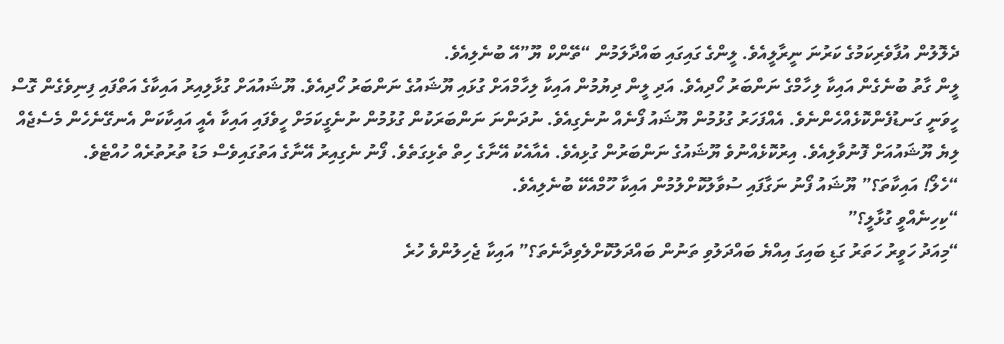ދެލޮލުން އުފާވެރިކަމުގެ ކަރުނަ ނީރާލީއެވެ. ލީންގެ ގައިގައި ބައްދާލަމުން “ތޭންކް ޔޫ”އޭ ބުނެލިއެވެ.
ލީން ގާތު ބުނެގެން އައިކާ ލިހާމްގެ ނަންބަރު ހޯދިއެވެ. އަދި ލީން ދިޔުމުން އައިކާ ލިހާމްއަށް ގުޅައި ޔޫޝައުގެ ނަންބަރު ހޯދިއެވެ. ޔޫޝައުއަށް ގުޅާލިއިރު އައިކާގެ އަތްފައި ފިނިވެގެން ގޮސް ހީވަނީ ގަނޑުފެންކޮޅެއްހެންނެވެ. އެއްފަހަރު ގުޅުމުން ޔޫޝައު ފޯނެއް ނުނެގިއެވެ. ނުދަންނަ ނަންބަރަކުން ގުޅުމުން ނުނެގީކަމަށް ހީވެފައި އައިކާ އެއީ އައިކާކަން އެނގޭނެހެން މެސެޖެއް ލިޔެ ޔޫޝައުއަށް ފޮނުވާލިއެވެ. އިރުކޮޅެއްނުވެ ޔޫޝައުގެ ނަންބަރުން ގުޅިއެވެ. އެއާއެކު އޭނާގެ ހިތް ތެޅިގަތެވެ. ފޯނު ނެގިއިރު އޭނާގެ އަތުގައިވެސް މަޑު ތުރުތުރެއް ހުއްޓެވެ.
“ހެލޯ! އައިކާތަ؟” ޔޫޝައު ފޯނު ނަގާފައި ސުވާލުކޮށްލުމުން އައިކާ ހޫމްއެކޭ ބުނެލިއެވެ.
“ކިހިނެއްވީ ގުޅާލީ؟”
“މިއަދު ހަވީރު ހަތަރު ގަޑި ބައިގަ އިއްޔެ ބައްދަލުވި ތަނުން ބައްދަލުކޮށްލެވިދާނެތަ؟” އައިކާ ޖެހިލުންވެ ހުރެ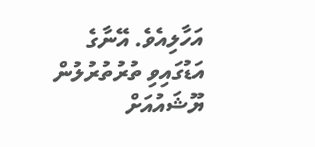އަހާލިއެވެ. އޭނާގެ އަޑުގައިވި ތުރުތުރުލުން ޔޫޝައުއަށް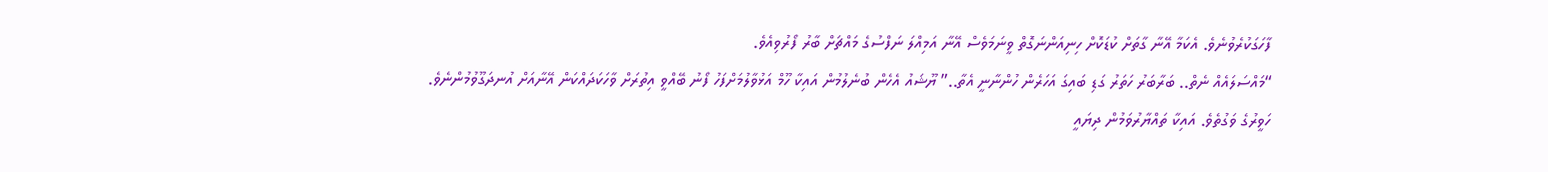ފާހަގަކުރެވުނެވެ. އެކަމާ އޭނާ ގާތަށް ކުޑަކޮށް ހިނިއަންނަގޮތް ވީނަމަވެސް އޭނާ އަމިއްލަ ނަފްސުގެ މައްޗަށް ބާރު ފޯރުވިއެވެ.
“މައްސަލައެއް ނެތް.. ބަރާބަރު ހަތަރު ގަޑި ބައިގަ އަހަރެން ހުންނާނީ އެތާ..” ޔޫޝައު އެހެން ބުނެލުމުން އައިކާ ހޫމް އަޅުވާލުމަށްފަހު ފޯނު ބޭއްވީ އިތުރަށް ވާހަކަދައްކަން އޭނާއަށް އުނދަގޫވުމުންނެވެ.
ހަވީރުގެ ވަގުތެވެ. އައިކާ ތައްޔާރުވަމުން ދިޔައީ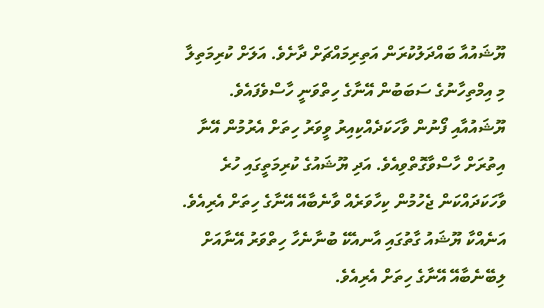ޔޫޝައުއާ ބައްދަލުކުރަން އަތިރިމައްޗަށް ދާށެވެ. އަލަށް ކުރިމަތިލާ މި އިމްތިހާނުގެ ސަބަބުން އޭނާގެ ހިތްވަނީ ހާސްވެފައެވެ. ޔޫޝައުއާއި ފޯނުން ވާހަކަދެއްކިއިރު ވީވަރު ހިތަށް އެރުމުން އޭނާ އިތުރަށް ހާސްވާގޮތްވިއެވެ. އަދި ޔޫޝައުގެ ކުރިމަތީގައި ހުރެ ވާހަކަދައްކަން ޖެހުމުން ކިހާވަރެއް ވާނެބާއޭ އޭނާގެ ހިތަށް އެރިއެވެ. އަނެއްކާ ޔޫޝައު ގާތުގައި އާނއެކޭ ބުނާނެހާ ހިތްވަރު އޭނާއަށް ލިބޭނެބާއޭ އޭނާގެ ހިތަށް އެރިއެވެ.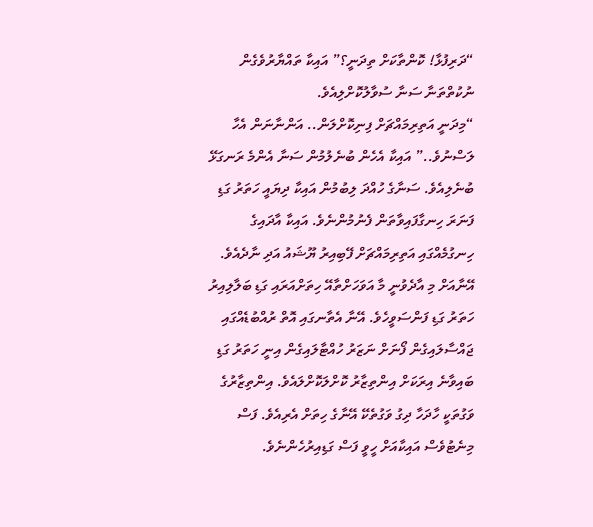“ދަރިފުޅާ! ކޮންތާކަށް ތިދަނީ؟” އައިކާ ތައްޔާރުވެގެން ނުކުތްތަނާ ސަނާ ސުވާލުކޮށްލިއެވެ.
“މިދަނީ އަތިރިމައްޗަށް ފިނިކޮށްލަން.. އަންނާނަން އެހާ ލަސްނުވެ..” އައިކާ އެހެން ބުނެލުމުން ސަނާ އެންމެ ރަނގަޅޭ ބުނެލިއެވެ. ސަނާގެ ހުއްދަ ލިބުމުން އައިކާ ދިޔައީ ހަތަރު ގަޑި ފަނަރަ ހިނގާފައިވާތަން ފެނުމުންނެވެ. އައިކާ އާދައިގެ ހިނގުމެއްގައި އަތިރިމައްޗަށް ފޭބިއިރު ޔޫޝައު އަދި ނާދެއެވެ. އޭނާއަށް މި އާދެވުނީ މާ އަވަހަށްތާއޭ ހިތަށްއަރައި ގަޑި ބަލާލިއިރު ހަތަރު ގަޑި ފަންސަވީހެވެ. އޭނާ އެތާނގައި އޮތް ރުއްބުޑެއްގައި ޖައްސާލައިގެން ފޯނަށް ނަޒަރު ހުއްޓާލައިގެން އިނީ ހަތަރު ގަޑި ބައިވާނެ އިރަކަށް އިންތިޒާރު ކޮށްލަކޮށްލައެވެ. އިންތިޒާރުގެ ވަގުތަކީ ހާދަހާ ދިގު ވަގުތެކޭ އޭނާގެ ހިތަށް އެރިއެވެ. ފަސް މިނެޓުވެސް އައިކާއަށް ހީވީ ފަސް ގަޑިއިރުހެންނެވެ.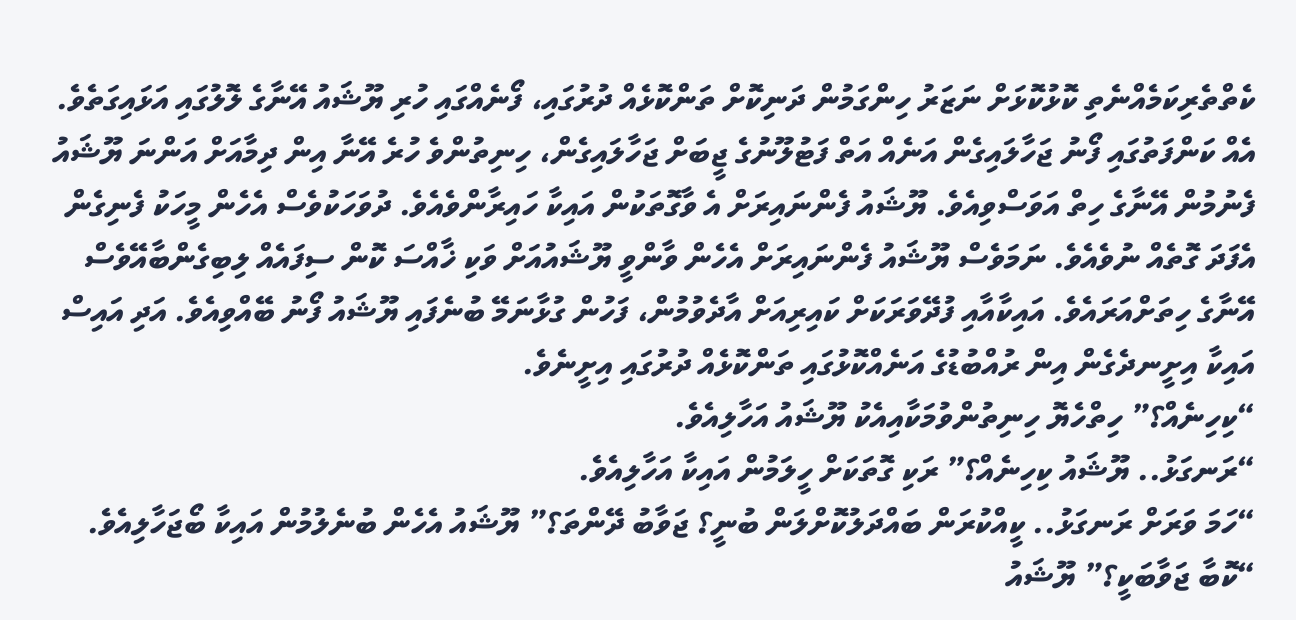ކެތްތެރިކަމެއްނެތި ކޮޅުކޮޅަށް ނަޒަރު ހިންގަމުން ދަނިކޮށް ތަންކޮޅެއް ދުރުގައި، ފޯނެއްގައި ހުރި ޔޫޝައު އޭނާގެ ލޮލުގައި އަޅައިގަތެވެ. އެއް ކަންފަތުގައި ފޯނު ޖަހާލައިގެން އަނެއް އަތް ފަޓުލޫނުގެ ޖީބަށް ޖަހާލައިގެން، ހިނިތުންވެ ހުރެ އޭނާ އިން ދިމާއަށް އަންނަ ޔޫޝައު ފެނުމުން އޭނާގެ ހިތް އަވަސްވިއެވެ. ޔޫޝައު ފެންނައިރަށް އެ ވާގޮތަކުން އައިކާ ހައިރާންވެއެވެ. ދުވަހަކުވެސް އެހެން މީހަކު ފެނިގެން އެފަދަ ގޮތެއް ނުވެއެވެ. ނަމަވެސް ޔޫޝައު ފެންނައިރަށް އެހެން ވާންވީ ޔޫޝައުއަށް ވަކި ޚާއްސަ ކޮން ސިފައެއް ލިބިގެންބާއޭވެސް އޭނާގެ ހިތަށްއަރައެވެ. އައިކާއާއި ފުދޭވަރަކަށް ކައިރިއަށް އާދެވުމުން، ފަހުން ގުޅާނަމޭ ބުނެފައި ޔޫޝައު ފޯނު ބޭއްވިއެވެ. އަދި އައިސް އައިކާ އިށީނދެގެން އިން ރުއްބުޑުގެ އަނެއްކޮޅުގައި ތަންކޮޅެއް ދުރުގައި އިށީނެވެ.
“ކިހިނެއް؟” ހިތްހެޔޮ ހިނިތުންވުމަކާއިއެކު ޔޫޝައު އަހާލިއެވެ.
“ރަނގަޅު.. ޔޫޝައު ކިހިނެއް؟” ރަކި ގޮތަކަށް ހީލަމުން އައިކާ އަހާލިއެވެ.
“ހަމަ ވަރަށް ރަނގަޅު.. ކީއްކުރަން ބައްދަލުކޮށްލަން ބުނީ؟ ޖަވާބު ދޭންތަ؟” ޔޫޝައު އެހެން ބުނެލުމުން އައިކާ ބޯޖަހާލިއެވެ.
“ކޮބާ ޖަވާބަކީ؟” ޔޫޝައު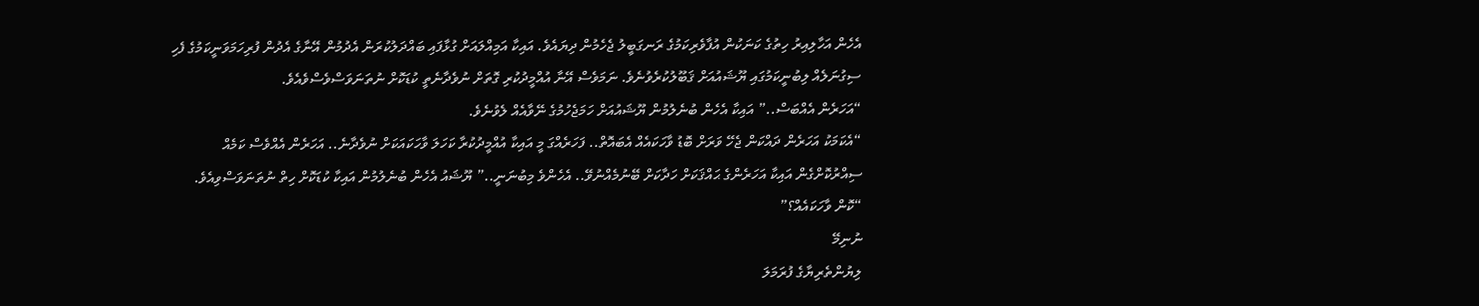އެހެން އަހާލިއިރު ހިތުގެ ކަނަކުން އުފާވެރިކަމުގެ ރަނގަބީލު ޖެހެމުން ދިޔައެވެ. އައިކާ އަމިއްލައަށް ގުޅާފައި ބައްދަލުކުރަން އެދުމުން އޭނާގެ އެދުން ފުރިހަމަވަނީކަމުގެ ފެހި ސިގުނަލެއް ލިބުނީކަމުގައި ޔޫޝައުއަށް ޤަބޫލުކުރެވުނެވެ. ނަމަވެސް އޭނާ އުއްމީދުކުރި ގޮތަށް ނުވެދާނެތީ ކުޑަކޮށް ނުތަނަވަސްވެސްވެއެވެ.
“އަހަރެން އެއްބަސް..” އައިކާ އެހެން ބުނެލުމުން ޔޫޝައުއަށް ހަމަޖެހުމުގެ ނޭވާއެއް ލެވުނެވެ.
“އެކަމަކު އަހަރެން ދައްކަން ޖެހޭ ވަރަށް ބޮޑު ވާހަކައެއް އެބައޮތް.. ފަހަރެއްގަ މީ އައިކާ އުއްމީދުކުރާ ކަހަލަ ވާހަކައަކަށް ނުވެދާނެ.. އަހަރެން އެއްވެސް ކަމެއް ސިއްރުކޮށްގެން އައިކާ އަހަރެންގެ ޙައްޤަކަށް ހަދާކަށް ބޭނުމެއްނުވޭ.. އެހެންވެ މިބުނަނީ..” ޔޫޝައު އެހެން ބުނެލުމުން އައިކާ ކުޑަކޮށް ހިތް ނުތަނަވަސްވިއެވެ.
“ކޮން ވާހަކައެއް؟”
ނުނިމޭ
ލިޔުންތެރިޔާގެ ފުރަމަލަ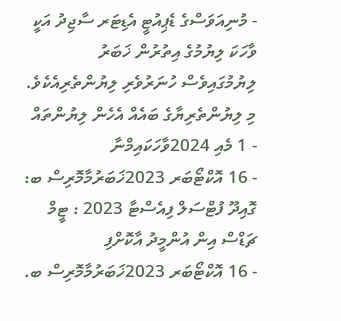- މުނިއަވަސްގެ ޑެޕިއުޓީ އެޑިޓަރ ސާޖިދު އަކީ ވާހަކަ ލިޔުމުގެ އިތުރުން ޚަބަރު ލިޔުމުގައިވެސް ހުނަރުވެރި ލިޔުންތެރިއެކެވެ.
މި ލިޔުންތެރިޔާގެ ބައެއް އެހެން ލިޔުންތައް
- 1 މެއި 2024ވާހަކައިމްނާ
- 16 އޮކްޓޯބަރ 2023ޚަބަރުމާމޮރިސް ބ: ގޮއިދޫ ފުޓްސަލް ފިއެސްޓާ 2023 : ޓީމް ޗަޑްސް އިން އުންމީދު އާކޮށްފި
- 16 އޮކްޓޯބަރ 2023ޚަބަރުމާމޮރިސް ބ.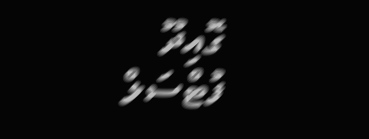ގޮއިދޫ ފުޓްސަލް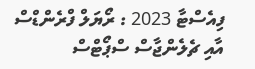ފިއެސްޓާ 2023 : ރޯޔަލް ފްރެންޑްސް އާއި ޗެލެންޖާސް ސްޕޯޓްސް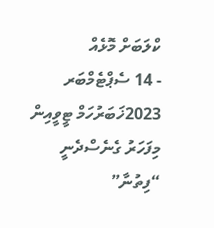ކްލަބަށް މޮޅެއް
- 14 ސެޕްޓެމްބަރ 2023ޚަބަރުހަމް ޓީވީއިން މިފަހަރު ގެނެސްދެނީ “ފިތުނާ”